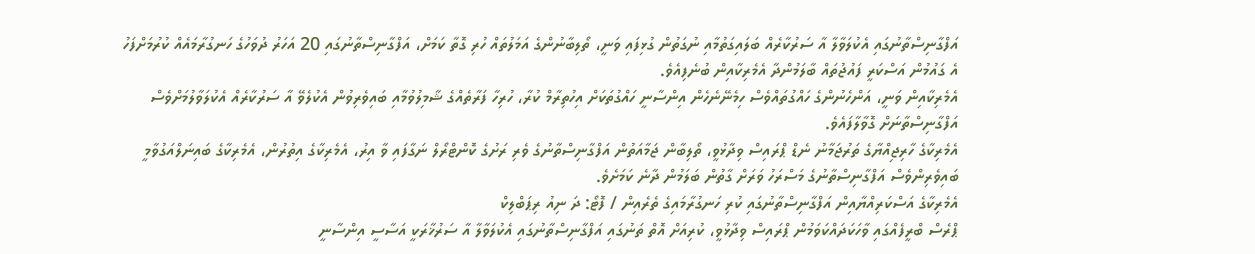އަފްގާނިސްތާނުގައި އެކުލަވާލާ އާ ސަރުކާރެއް ބަލައިގަތުމާއި ނުގަތުން ގުޅިފައި ވަނީ، ތޯލިބާނުންގެ އަމަލުތައް ހުރި ގޮތާ ކަމަށް، އަފްގާނިސްތާނުގައި 20 އަހަރު ދުވަހުގެ ހަނގުރާމައެއް ކުރުމަށްފަހު އެ ގައުމުން އަސްކަރީ ފައުޖުތައް ބާލަމުންދާ އެމެރިކާއިން ބުނެފިއެވެ.
އެމެރިކާއިން ވަނީ، އަންހެނުންގެ ހައްގުތައްވެސް ހިމެނޭނެހެން އިންސާނީ ހައްގުތަކަށް އިހުތިރާމް ކުރާ، ހުރިހާ ފަރާތެއްގެ ޝާމިލުވުމާއި ބައިވެރިވުން އެކުލެވޭ އާ ސަރުކާރެއް އެކުލަވާލުމަށްވެސް އަފްގާނިސްތާނަށް ގޮވާލާފައެވެ.
އެމެރިކާގެ ހާރިޖިއްޔާގެ ތަރުޖަމާނު ނެޑް ޕްރައިސް ވިދާޅުވީ، ތޯލިބާން ޖަމާއަތުން އަފްގާނިސްތާނުގެ ވެރި ރަށުގެ ކޮންޓްރޯލް ނަގާފައި ވާ އިރު، އެމެރިކާގެ އިތުރުން، އެމެރިކާގެ ބައިނަލްއަގުވާމީ ބައިވެރިންވެސް އަފްގާނިސްތާނުގެ މަސްރަހު ވަރަށް ގާތުން ބަލަމުން ދާނެ ކަމަށެވެ.
އެމެރިކާގެ އަސްކަރިއްޔާއިން އަފްގާނިސްތާނުގައި ކުރި ހަނގުރާމައިގެ ތެރެއިން / ފޮޓޯ: ދަ ނިއު ރިޕަބްލިކް
ޕްރެސް ބްރީފެއްގައި ވާހަކަދައްކަވަމުން ޕްރައިސް ވިދާޅުވީ، ކުރިއަށް އޮތް ތަނުގައި އަފްގާނިސްތާނުގައި އެކުލަވާލާ އާ ސަރުޚާރަކީ އަސާސީ އިންސާނީ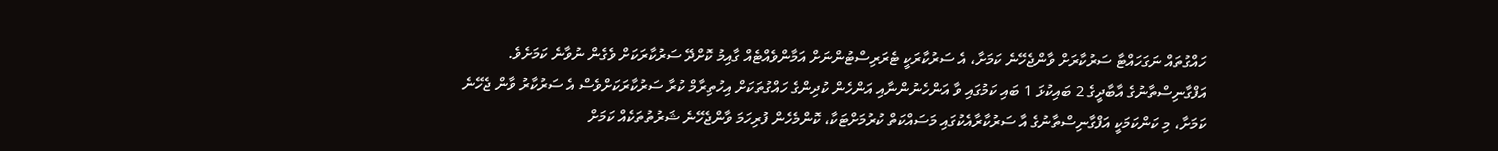ހައްގުތައް ނަގަހައްޓާ ސަރުކާރަށް ވާންޖެހޭނެ ކަމަށާ، އެ ސަރުކާރަކީ ޓެރަރިސްޓުންނަށް އަމާންވެއްޓެއް ގާއިމު ކޮށްދޭ ސަރުކާރަކަށް ވެގެން ނުވާނެ ކަމަށެވެ. އަފްގާނިސްތާނުގެ އާބާދީގެ 2 ބައިކުޅަ 1 ބައި ކަމުގައި ވާ އަންހެނުންނާއި އަންހެން ކުދިންގެ ހައްގުތަކަށް އިހުތިރާމް ކުރާ ސަރުކާރަކަށްވެސް އެ ސަރުކާރު ވާން ޖެހޭނެ ކަމަށާ، މި ކަންކަމަކީ އަފްގާނިސްތާނުގެ އާ ސަރުކާރާއެކުގައި މަސައްކަތް ކުރުމަށްޓަކާ، ކޮންމެހެން ފުރިހަމަ ވާންޖެހޭނެ ޝަރުތުތަކެއް ކަމަށް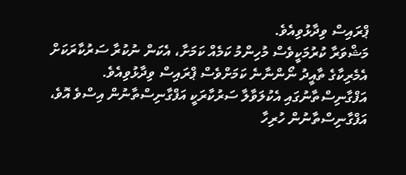ޕްރައިސް ވިދާޅުވިއެވެ.
މަޝްވަރާ ކުރުމަކީވެސް މުހިންމު ކަމެއް ކަމަށާ، އެކަން ނުކުރާ ސަރުކާރަކަށް އެމެރިކާގެ ތާއީދު ނޯންނާނެ ކަމަށްވެސް ޕްރައިސް ވިދާޅުވިއެވެ.
އަފްގާނިސްތާނުގައި އެކުލަވާލާ ސަރުކާރަކީ އަފްގާނިސްތާނުން އިސްވެ އޮވެ، އަފްގާނިސްތާނުން ހުރިހާ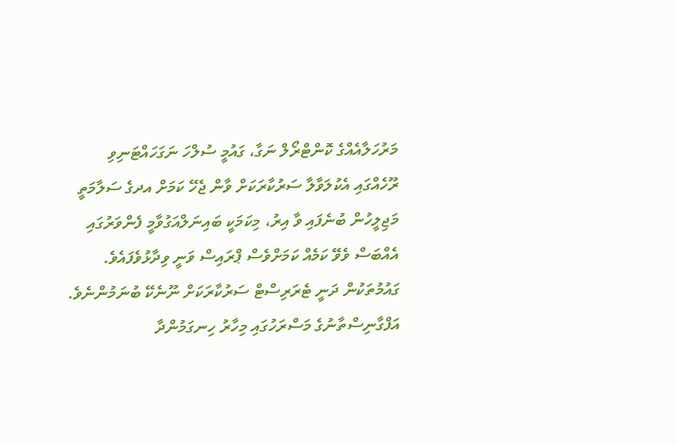މަރުހަލާއެއްގެ ކޮންޓްރޯލް ނަގާ، ގައުމީ ސުލްހަ ނަގަހައްޓަނިވި ރޫހެއްގައި އެކުލަވާލާ ސަރުކާރަކަށް ވާން ޖެހޭ ކަމަށް އދގެ ސަލާމަތީ މަޖިލީހުން ބުނެފައި ވާ އިރު، މިކަމަކީ ބައިނަލްއަގުވާމީ ފެންވަރުގައި އެއްބަސް ވެވޭ ކަމެއް ކަމަށްވެސް ޕްރައިސް ވަނީ ވިދާޅުވެފައެވެ.
ގައުމުތަކުން ދަނީ ޓެރަރިސްޓް ސަރުކާރަކަށް ނޫނެކޭ ބުނަމުންނެވެ. އަފްގާނިސްތާނުގެ މަސްރަހުގައި މިހާރު ހިނގަމުންދާ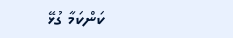ކަންކަމާ ގުޅޭ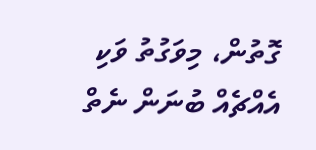ގޮތުން، މިވަގުތު ވަކި އެއްޗެއް ބުނަން ނެތް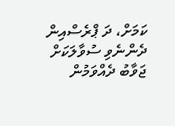ކަމަށް، ދަ ޕްރެސްއިން ދެންނެވި ސުވާލަކަށް ޖަވާބު ދެއްވަމުން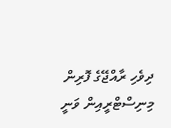ދިވެހި ރާއްޖޭގެ ފޮރިން މިނިސްޓްރީއިން ވަނީ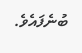ބުނެފައެވެ.